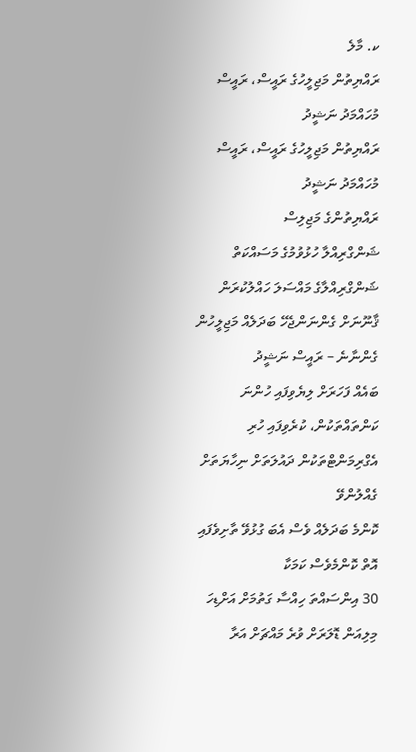ކ. މާލެ
ރައްޔިތުން މަޖިލީހުގެ ރައީސް، ރައީސް މުހައްމަދު ނަޝީދު
ރައްޔިތުން މަޖިލީހުގެ ރައީސް، ރައީސް މުހައްމަދު ނަޝީދު
ރައްޔިތުންގެ މަޖިލިސް
ޝަންގްރިއްލާ ހުޅުވުމުގެ މަސައްކަތް
ޝަންގްރިއްލާގެ މައްސަލަ ހައްލުކުރަން ޤާނޫނަށް ގެންނަންޖެހޭ ބަދަލެއް މަޖިލީހުން ގެންނާނެ – ރައީސް ނަޝީދު
ބައެއް ފަހަރަށް ލިޔެވިފައި ހުންނަ ކަންތައްތަކުން، ކުރެވިފައި ހުރި އެގްރިމަންޓްތަކުން ދައުލަތަށް ނިހާޔަތަށް ގެއްލުންވޭ
ކޮންމެ ބަދަލެއް ވެސް އެބަ ގުޅުވޭ ތާށިވެފައި އޮތް ކޮންމެވެސް ކަމަކާ
30 އިންސައްތަ ހިއްސާ ގަތުމަށް އަށްޑިހަ މިލިއަން ޑޮލަރަށް ވުރެ މައްޗަށް އަރާ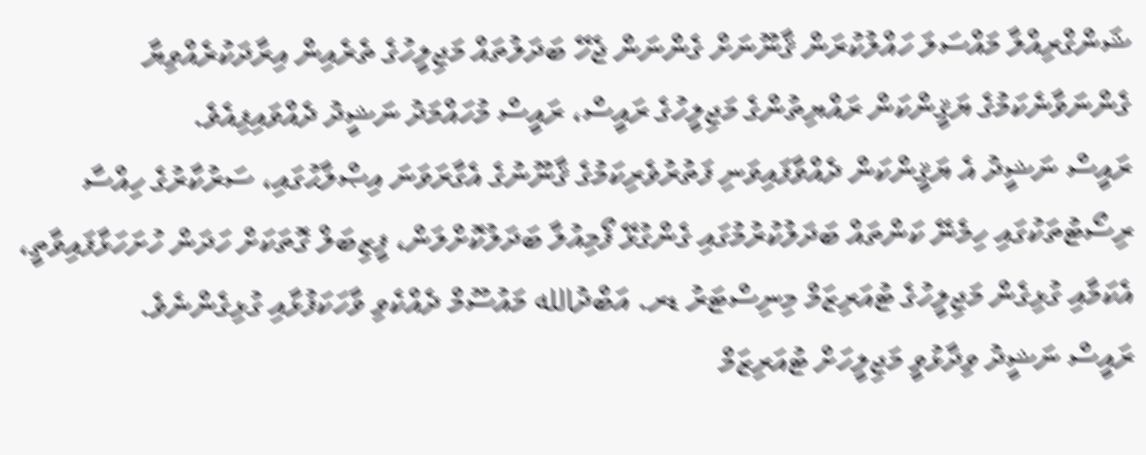ޝަންގްރިއްލާ މައްސަލަ ހައްލުކުރަން ޤާނޫނަށް ގެންނަން ޖެހޭ ބަދަލުތައް މަޖިލީހުގެ ތެރެއިން އިރާދަކުރެއްވިޔާ ގެންނަވާނެކަމުގެ ޔަޤީންކަން ރައްޔިތުންގެ މަޖިލީހުގެ ރައީސް، ރައީސް މުހައްމަދު ނަޝީދު ދެއްވައިފިއެވެ.
ރައީސް ނަޝީދު އެ ޔަޤީންކަން ދެއްވާފައިވަނި ފަތުރުވެރިކަމުގެ ޤާނޫނުގެ އެގާރަވަނަ އިޞްލާޙުގައި، ސަރުކާރުގެ ހިއްސާ ރިސޯޓުތަކުގައި ހިމެނޭ ކަންތައް ބަދަލުކުރުމުގައި ގެންގުޅޭ ފޯމިއުލާ ބަދަލުކޮށްލަން، ފީޒިބަލް ގޮތަކަށް ހަދަން ހުށަހަޅާފައިވާތީ، އެކަމާއި ގުޅިގެން މަޖިލީހުގެ ޓުއަރިޒަމް މިނިސްޓަރު ޑރ. އަބްދުالله މައުސޫމް ދެއްކެވި ވާހަކަފުޅާއި ގުޅިގެންނެވެ.
ރައީސް ނަޝީދު ވިދާޅުވީ މަޖިލީހަށް ޓުއަރިޒަމް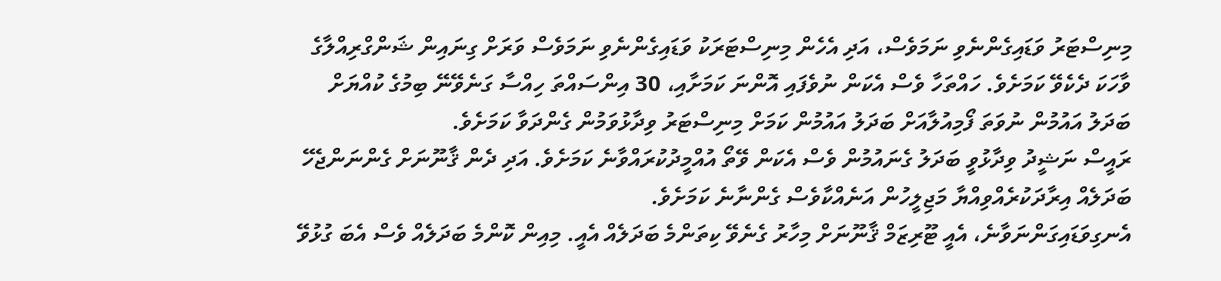މިނިސްޓަރު ވަޑައިގެންނެވި ނަމަވެސް، އަދި އެހެން މިނިސްޓަރަކު ވަޑައިގެންނެވި ނަމަވެސް ވަރަށް ގިނައިން ޝަންގްރިއްލާގެ ވާހަކަ ދެކެވޭ ކަމަށެވެ. ހައްތަހާ ވެސް އެކަން ނުވެފައި އޮންނަ ކަމަށާއި، 30 އިންސައްތަ ހިއްސާ ގަނެވޭނޭ ބިމުގެ ކުއްޔަށް ބަދަލު އައުމުން ނުވަތަ ފޯމިއުލާއަށް ބަދަލު އައުމުން ކަމަށް މިނިސްޓަރު ވިދާޅުވަމުން ގެންދަވާ ކަމަށެވެ.
ރައީސް ނަޝީދު ވިދާޅުވީ ބަދަލު ގެނައުމުން ވެސް އެކަން ވޭތޯ އުއްމީދުކުރައްވާނެ ކަމަށެވެ. އަދި ދެން ޤާނޫނަށް ގެންނަންޖެހޭ ބަދަލެއް އިރާދަކުރެއްވިއްޔާ މަޖިލީހުން އަނެއްކާވެސް ގެންނާނެ ކަމަށެވެ.
އެނގިވަޑައިގަންނަވާނެ، އެއީ ޓޫރިޒަމް ޤާނޫނަށް މިހާރު ގެނެވޭ ކިތަންމެ ބަދަލެއް އެއީ. މިއިން ކޮންމެ ބަދަލެއް ވެސް އެބަ ގުޅުވޭ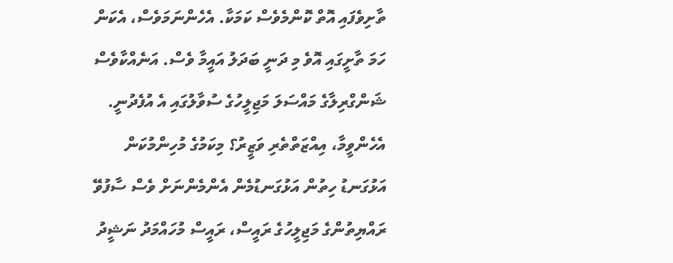ތާށިވެފައި އޮތް ކޮންމެވެސް ކަމަކާ. އެހެންނަމަވެސް، އެކަން ހަމަ ތާށީގައި އޮވެ މި ދަނީ ބަދަލު އައީމާ ވެސް. އަނެއްކާވެސް ޝަންގްރިލާގެ މައްސަލަ މަޖިލީހުގެ ސުވާލުގައި އެ އުފެދުނީ. އެހެންވީމާ، އިއްޒަތްތެރި ވަޒީރު؟ މިކަމުގެ މުހިންމުކަން އަޅުގަނޑު ހިތުން އަޅުގަނޑުމެން އެންމެންނަށް ވެސް ސާފުވޭ
ރައްޔިތުންގެ މަޖިލީހުގެ ރައީސް، ރައީސް މުހައްމަދު ނަޝީދު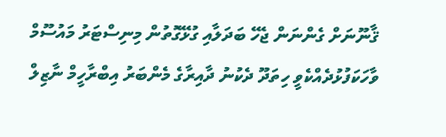ޤާނޫނަށް ގެންނަން ޖެހޭ ބަދަލާއި ގުޅޭގޮތުން މިނިސްޓަރު މައުސޫމް ވާހަކަފުޅުދެއްކެވީ ހިތަދޫ ދެކުނު ދާއިރާގެ މެންބަރު އިބްރާހީމް ނާޒިލް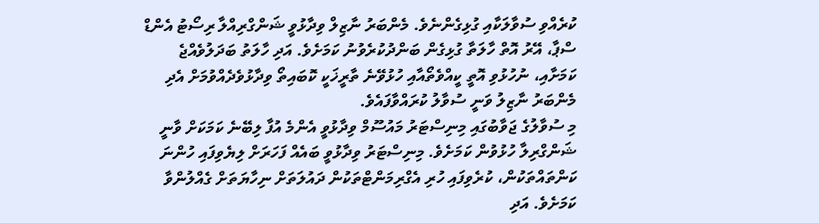ކުރެއްވި ސުވާލަކާއި ގުޅިގެންނެވެ. މެންބަރު ނާޒިލް ވިދާޅުވީ ޝަންގްރިއްލާ ރިސޯޓު އެންޑް ސްޕާ، އޭރު އޮތް ހާލަތާ ގުޅިގެން ބަންދުކުރެވުނު ކަމަށެވެ. އަދި ހާލަތު ބަދަލުވެއްޖެ ކަމަށާއި، ނުހުޅުވި އޮތީ ކީއްވެތޯއާއި ހުޅުވޭނެ ތާރީޚަކީ ކޮބައިތޯ ވިދާޅުވެދެއްވުމަށް އެދި މެންބަރު ނާޒިލު ވަނީ ސުވާލު ކުރައްވާފައެވެ.
މި ސުވާލުގެ ޖަވާބުގައި މިނިސްޓަރު މައުސޫމް ވިދާޅުވީ އެންމެ އުފާ ލިބޭނެ ކަމަކަށް ވާނީ ޝަންގްރިލާ ހުޅުވުން ކަމަށެވެ. މިނިސްޓަރު ވިދާޅުވީ ބައެއް ފަހަރަށް ލިޔެވިފައި ހުންނަ ކަންތައްތަކުން، ކުރެވިފައި ހުރި އެގްރިމަންޓްތަކުން ދައުލަތަށް ނިހާޔަތަށް ގެއްލުންވާ ކަމަށެވެ. އަދި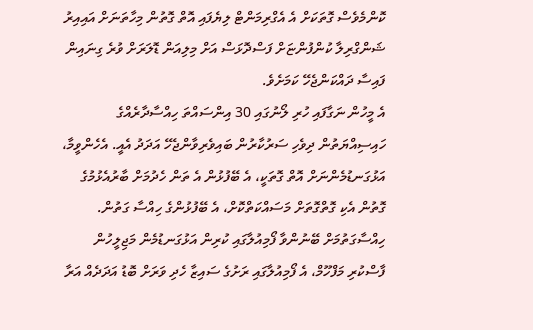ކޮންމެވެސް ގޮތަކަށް އެ އެގްރިމަންޓް ލިޔެފައި އޮތް ގޮތުން މިހާތަނަށް އައިއިރު ޝަންގްރިލާ ކުންފުންޏަށް ފަސްދޮޅަސް އަށް މިލިއަން ޑޮލަރަށް ވުރެ ގިނައިން ފައިސާ ދައްކަންޖެހޭ ކަމަށެވެ.
އެ މީހުން ނަގާފައި ހުރި ލޯނުގައި 30 އިންސައްތަ ހިއްސާދާރެއްގެ ހައިސިއްޔަތުން ދިވެހި ސަރުކާރުން ބައިވެރިވާންޖެހޭ އަދަދު އެއީ. އެހެންވީމާ، އަޅުގަނޑުމެންނަށް އޮތް ގޮތަކީ، އެ ބޭފުޅުން އެ ތަން ހެދުމަށް ބާރުއެޅުމުގެ ގޮތުން އެކި ގޮތްގޮތަށް މަސައްކަތްކޮށް، އެ ބޭފުޅުންގެ ހިއްސާ ގަތުން. ހިއްސާގަތުމަށް ބޭނުންވާ ފޯމިއުލާގައި ކުރިން އަޅުގަނޑުމެން މަޖިލީހުން ފާސްކުރި މަފްހޫމް، އެ ފޯމިއުލާގައި ރަށުގެ ސައިޒާ ހެދި ވަރަށް ބޮޑު އަދަދެއް އަރާ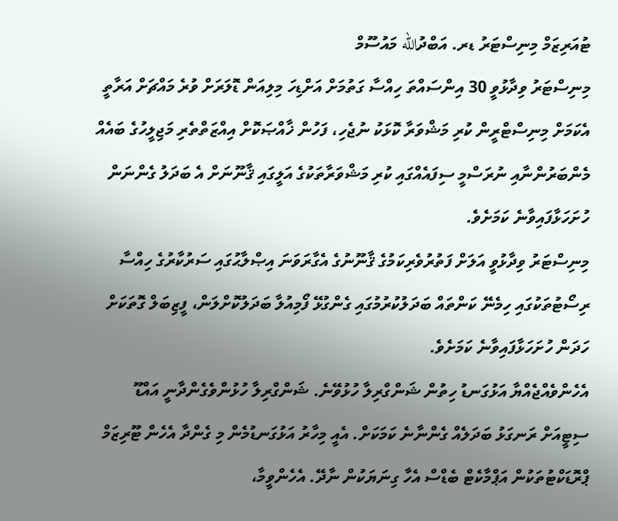ޓުއަރިޒަމް މިނިސްޓަރު ޑރ. އަބްދުالله މައުސޫމް
މިނިސްޓަރު ވިދާޅުވީ 30 އިންސައްތަ ހިއްސާ ގަތުމަށް އަށްޑިހަ މިލިއަން ޑޮލަރަށް ވުރެ މައްޗަށް އަރާތީ އެކަމަށް މިނިސްޓްރީން ކުރި މަޝްވަރާ ކޮޅަކު ނުޖެހި، ފަހުން ޚާއްޞަކޮށް އިއްޒަތްތެރި މަޖިލީހުގެ ބައެއް މެންބަރުންނާއި ނުރަސްމީ ސިފައެއްގައި ކުރި މަޝްވަރާތަކުގެ އަލީގައި ޤާނޫނަށް އެ ބަދަލު ގެންނަން ހުށަހަޅާފައިވާނެ ކަމަށެވެ.
މިނިސްޓަރު ވިދާޅުވީ އަލަށް ފަތުރުވެރިކަމުގެ ޤާނޫނުގެ އެގާރަވަނަ އިޞްލާޙުގައި ސަރުކާރުގެ ހިއްސާ ރިސޯޓުތަކުގައި ހިމެނޭ ކަންތައް ބަދަލުކުރުމުގައި ގެންގުޅޭ ފޯމިއުލާ ބަދަލުކޮށްލަން، ފީޒިބަލް ގޮތަކަށް ހަދަން ހުށަހަޅާފައިވާނެ ކަމަށެވެ.
އެހެންވެއްޖެއްޔާ އަޅުގަނޑު ހިތުން ޝަންގްރިލާ ހުޅުވޭނެ. ޝަންގްރިލާ ހުޅުންވެގެންދާނީ އައްޑޫ ސިޓީއަށް ރަނގަޅު ބަދަލެއް ގެންނާނެ ކަމަކަށް. އެއީ މިހާރު އަޅުގަނޑުމެން މި ގެންދާ އެހެން ޓޫރިޒަމް ޕްރޮޑަކްޓުތަކުން އަޕްމާކެޓް ބެޑްސް އެހާ ގިނަޔަކުން ނާދޭ. އެހެންވީމާ،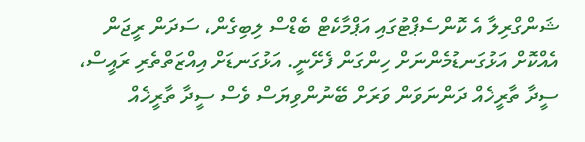ޝަންގްރިލާ އެ ކޮންސެޕްޓުގައި އަޕްމާކެޓް ބެޑްސް ލިބިގެން، ސަދަން ރީޖަން އެއްކޮށް އަޅުގަނޑުމެންނަށް ހިންގަން ފެށޭނީ. އަޅުގަނޑަށް އިއްޒަތްތެރި ރައީސް، ސީދާ ތާރީޚެއް ދަންނަވަން ވަރަށް ބޭނުންވިޔަސް ވެސް ސީދާ ތާރީޚެއް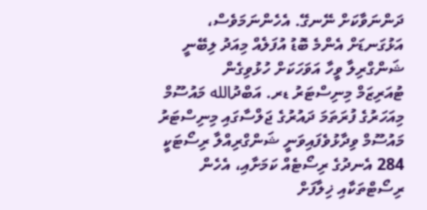ދަންނަވާކަށް ނޭނގޭ. އެހެންނަމަވެސް، އަޅުގަނޑަށް އެންމެ ބޮޑު އުފަލެއް މިއަދު ލިބޭނީ ޝަންގްރިލާ ވީހާ އަވަހަކަށް ހުޅުވިގެން
ޓުއަރިޒަމް މިނިސްޓަރު ޑރ. އަބްދުالله މައުސޫމް
މިއަހަރުގެ ފުރަތަމަ ދައުރުގެ ޖަލްސާގައި މިނިސްޓަރު މައުސޫމް ވިދާޅުވެފައިވަނީ ޝަންގްރިއްލާ ރިސޯޓަކީ 284 އެނދުގެ ރިސޯޓެއް ކަމަށާއި، އެހެން ރިސޯޓްތަކާއި ޚިލާފަށް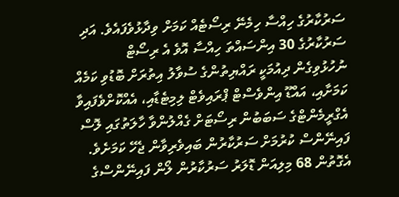ސަރުކާރުގެ ހިއްސާ ހިމެނޭ ރިސޯޓެއް ކަމަށް ވިދާޅުވެފައެވެ. އަދި ސަރުކާރުގެ 30 އިންސައްތަ ހިއްސާ އޮވެ އެ ރިސޯޓް ނުހުޅުވިގެން ދިއުމަކީ ރައްޔިތުންގެ ސުވާލު އިތުރަށް ބޮޑުވި ކަމެއް ކަމަށާއި، އައްޑޫ އިންވެސްޓް ޕްރައިވެޓް ލިމިޓެޑާއި، އެއްކޮށްވެފައިވާ އެގްރީމެންޓްގެ ސަބަބުން ރިސޯޓަށް ގެއްލުންވާ ހާލަތުގައި ލޮސް ފައިނޭންސް ކުރުމަށް ސަރުކާރުން ބައިވެރިވާން ޖެހޭ ކަމަށެވެ.
އެގޮތުން 68 މިލިއަން ޑޮލަރު ސަރުކާރުން ލޯން ފައިނޭންސްގެ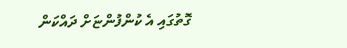ގޮތުގައި އެ ކުންފުންޏަށް ދައްކަން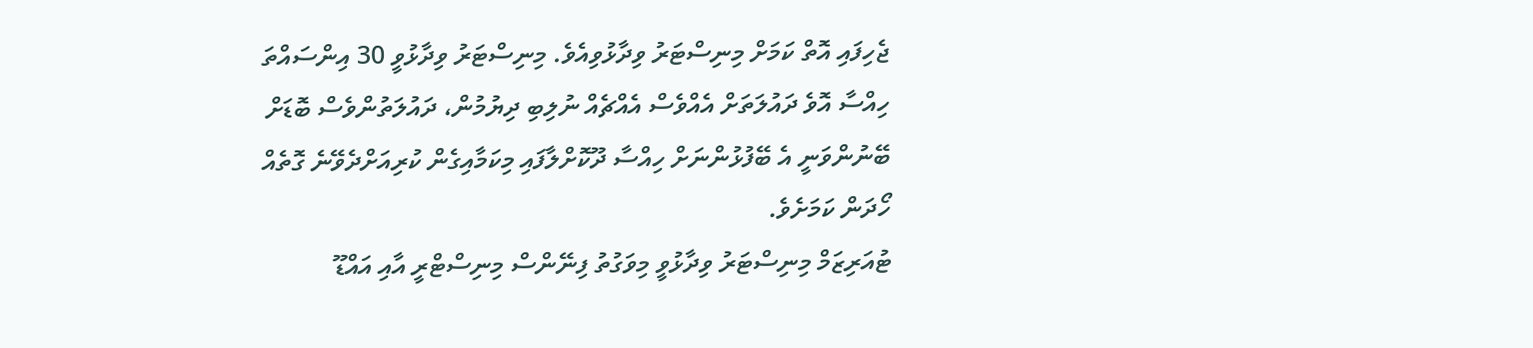ޖެހިފައި އޮތް ކަމަށް މިނިސްޓަރު ވިދާޅުވިއެވެ. މިނިސްޓަރު ވިދާޅުވީ 30 އިންސައްތަ ހިއްސާ އޮވެ ދައުލަތަށް އެއްވެސް އެއްޗެއް ނުލިބި ދިޔުމުން، ދައުލަތުންވެސް ބޮޑަށް ބޭނުންވަނީ އެ ބޭފުޅުންނަށް ހިއްސާ ދޫކޮށްލާފައި މިކަމާއިގެން ކުރިއަށްދެވޭނެ ގޮތެއް ހޯދަން ކަމަށެވެ.
ޓުއަރިޒަމް މިނިސްޓަރު ވިދާޅުވީ މިވަގުތު ފިނޭންސް މިނިސްޓްރީ އާއި އައްޑޫ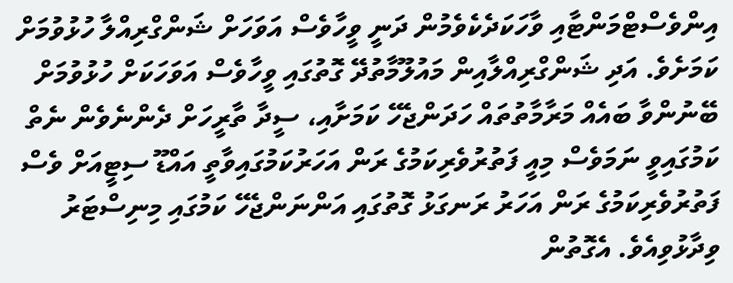އިންވެސްޓްމަންޓާއި ވާހަކަދެކެވެމުން ދަނީ ވީހާވެސް އަވަހަށް ޝަންގްރިއްލާ ހުޅުވުމަށް ކަމަށެވެ. އަދި ޝަންގްރިއްލާއިން މައުލޫމާތުދޭ ގޮތުގައި ވީހާވެސް އަވަހަކަށް ހުޅުވުމަށް ބޭނުންވާ ބައެއް މަރާމާތުތައް ހަދަންޖެހޭ ކަމަށާއި، ސީދާ ތާރީހަށް ދެންނެވެން ނެތް ކަމުގައިވީ ނަމަވެސް މިއީ ފަތުރުވެރިކަމުގެ ރަން އަހަރުކަމުގައިވާތީ އައްޑޫ ސިޓީއަށް ވެސް ފަތުރުވެރިކަމުގެ ރަން އަހަރު ރަނގަޅު ގޮތުގައި އަންނަންޖެހޭ ކަމުގައި މިނިސްޓަރު ވިދާޅުވިއެވެ. އެގޮތުން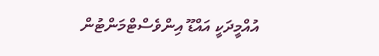އުއްމީދަކީ އައްޑޫ އިންވެސްޓްމަންޓުން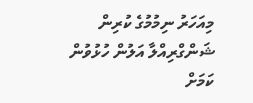މިއަހަރު ނިމުމުގެ ކުރިން ޝަންގްރިއްލާ އަލުން ހުޅުވުން ކަމަށް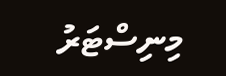މިނިސްޓަރު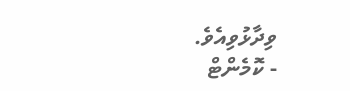ވިދާޅުވިއެވެ.
- ކޮމެންޓް